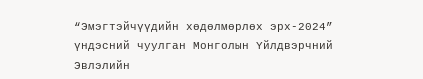“Эмэгтэйчүүдийн хөдөлмөрлөх эрх-2024” үндэсний чуулган Монголын Үйлдвэрчний Эвлэлийн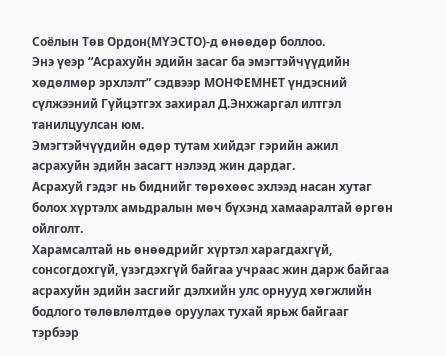Соёлын Төв Ордон(МҮЭСТО)-д өнөөдөр боллоо.
Энэ үеэр “Асрахуйн эдийн засаг ба эмэгтэйчүүдийн хөдөлмөр эрхлэлт” сэдвээр МОНФЕМНЕТ үндэсний сүлжээний Гүйцэтгэх захирал Д.Энхжаргал илтгэл танилцуулсан юм.
Эмэгтэйчүүдийн өдөр тутам хийдэг гэрийн ажил асрахуйн эдийн засагт нэлээд жин дардаг.
Асрахуй гэдэг нь биднийг төрөхөөс эхлээд насан хутаг болох хүртэлх амьдралын мөч бүхэнд хамааралтай өргөн ойлголт.
Харамсалтай нь өнөөдрийг хүртэл харагдахгүй, сонсогдохгүй, үзэгдэхгүй байгаа учраас жин дарж байгаа асрахуйн эдийн засгийг дэлхийн улс орнууд хөгжлийн бодлого төлөвлөлтдөө оруулах тухай ярьж байгааг тэрбээр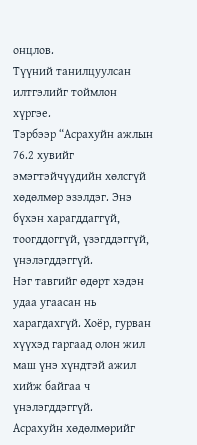онцлов.
Түүний танилцуулсан илтгэлийг тоймлон хүргэе.
Тэрбээр “Асрахуйн ажлын 76.2 хувийг эмэгтэйчүүдийн хөлсгүй хөдөлмөр эзэлдэг. Энэ бүхэн харагддаггүй, тоогддоггүй, үзэгддэггүй, үнэлэгддэггүй.
Нэг тавгийг өдөрт хэдэн удаа угаасан нь харагдахгүй. Хоёр, гурван хүүхэд гаргаад олон жил маш үнэ хүндтэй ажил хийж байгаа ч үнэлэгддэггүй.
Асрахуйн хөдөлмөрийг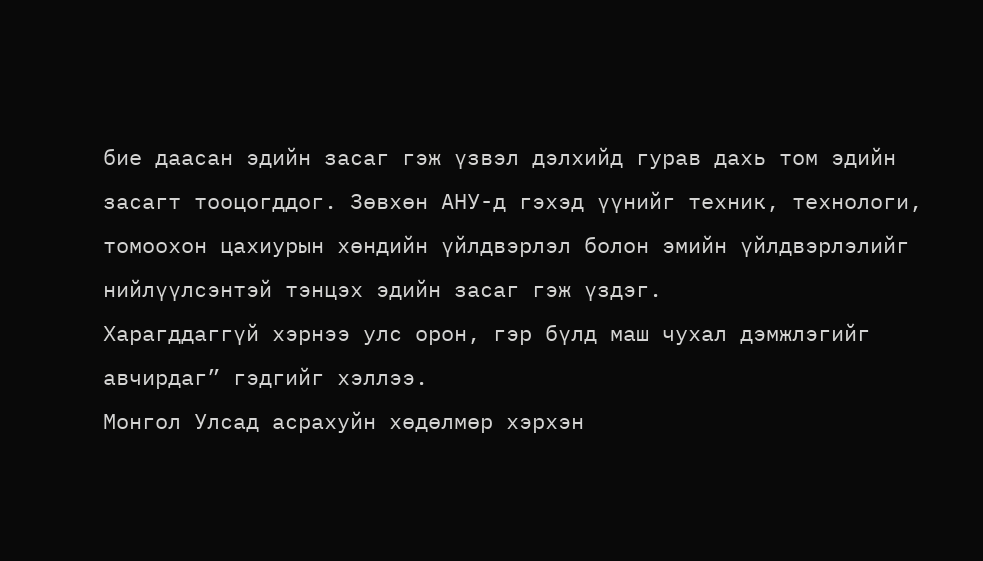бие даасан эдийн засаг гэж үзвэл дэлхийд гурав дахь том эдийн засагт тооцогддог. Зөвхөн АНУ-д гэхэд үүнийг техник, технологи, томоохон цахиурын хөндийн үйлдвэрлэл болон эмийн үйлдвэрлэлийг нийлүүлсэнтэй тэнцэх эдийн засаг гэж үздэг.
Харагддаггүй хэрнээ улс орон, гэр бүлд маш чухал дэмжлэгийг авчирдаг” гэдгийг хэллээ.
Монгол Улсад асрахуйн хөдөлмөр хэрхэн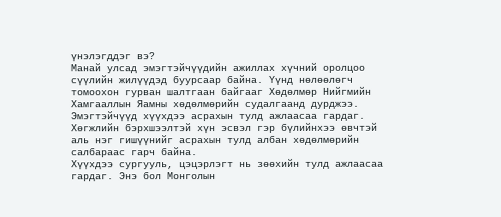үнэлэгддэг вэ?
Манай улсад эмэгтэйчүүдийн ажиллах хүчний оролцоо сүүлийн жилүүдэд буурсаар байна. Үүнд нөлөөлөгч томоохон гурван шалтгаан байгааг Хөдөлмөр Нийгмийн Хамгааллын Яамны хөдөлмөрийн судалгаанд дурджээ.
Эмэгтэйчүүд хүүхдээ асрахын тулд ажлаасаа гардаг.
Хөгжлийн бэрхшээлтэй хүн эсвэл гэр бүлийнхээ өвчтэй аль нэг гишүүнийг асрахын тулд албан хөдөлмөрийн салбараас гарч байна.
Хүүхдээ сургууль, цэцэрлэгт нь зөөхийн тулд ажлаасаа гардаг. Энэ бол Монголын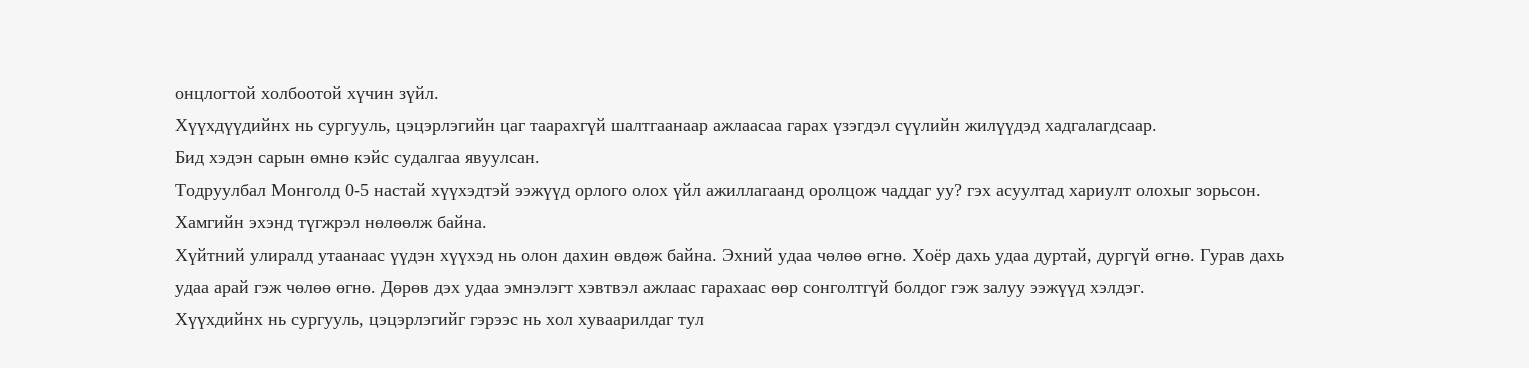онцлогтой холбоотой хүчин зүйл.
Хүүхдүүдийнх нь сургууль, цэцэрлэгийн цаг таарахгүй шалтгаанаар ажлаасаа гарах үзэгдэл сүүлийн жилүүдэд хадгалагдсаар.
Бид хэдэн сарын өмнө кэйс судалгаа явуулсан.
Тодруулбал Монголд 0-5 настай хүүхэдтэй ээжүүд орлого олох үйл ажиллагаанд оролцож чаддаг уу? гэх асуултад хариулт олохыг зорьсон.
Хамгийн эхэнд түгжрэл нөлөөлж байна.
Хүйтний улиралд утаанаас үүдэн хүүхэд нь олон дахин өвдөж байна. Эхний удаа чөлөө өгнө. Хоёр дахь удаа дуртай, дургүй өгнө. Гурав дахь удаа арай гэж чөлөө өгнө. Дөрөв дэх удаа эмнэлэгт хэвтвэл ажлаас гарахаас өөр сонголтгүй болдог гэж залуу ээжүүд хэлдэг.
Хүүхдийнх нь сургууль, цэцэрлэгийг гэрээс нь хол хуваарилдаг тул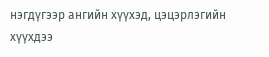нэгдүгээр ангийн хүүхэд, цэцэрлэгийн хүүхдээ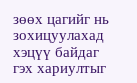зөөх цагийг нь зохицуулахад хэцүү байдаг гэх хариултыг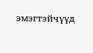эмэгтэйчүүд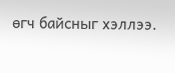өгч байсныг хэллээ.